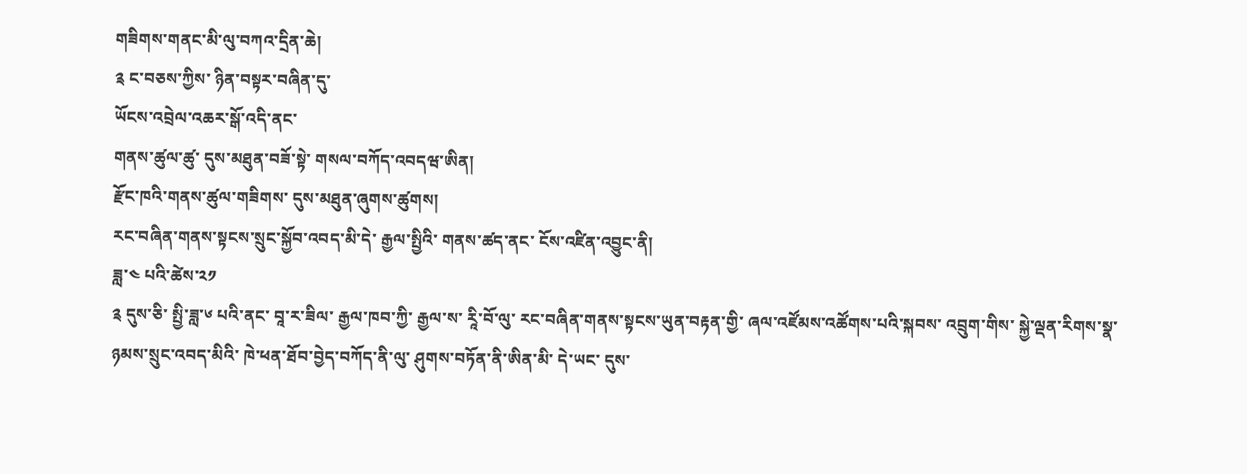གཟིགས་གནང་མི་ལུ་བཀའ་དྲིན་ཆེ།
༉ ང་བཅས་ཀྱིས་ ཉིན་བསྟར་བཞིན་དུ་
ཡོངས་འབྲེལ་འཆར་སྒོ་འདི་ནང་
གནས་ཚུལ་ཚུ་ དུས་མཐུན་བཟོ་སྟེ་ གསལ་བཀོད་འབདཝ་ཨིན།
རྫོང་ཁའི་གནས་ཚུལ་གཟིགས་ དུས་མཐུན་ཞུགས་ཚུགས།
རང་བཞིན་གནས་སྟངས་སྲུང་སྐྱོབ་འབད་མི་དེ་ རྒྱལ་སྤྱིའི་ གནས་ཚད་ནང་ ངོས་འཛིན་འབྱུང་ནི།
ཟླ་༤ པའི་ཚེས་༢༡
༉ དུས་ཅི་ སྤྱི་ཟླ་༦ པའི་ནང་ བཱ་ར་ཟིལ་ རྒྱལ་ཁབ་ཀྱི་ རྒྱལ་ས་ རཱི་བོ་ལུ་ རང་བཞིན་གནས་སྟངས་ཡུན་བརྟན་གྱི་ ཞལ་འཛོམས་འཚོགས་པའི་སྐབས་ འབྲུག་གིས་ སྐྱེ་ལྡན་རིགས་སྣ་ཉམས་སྲུང་འབད་མིའི་ ཁེ་ཕན་ཐོབ་བྱེད་བཀོད་ནི་ལུ་ ཤུགས་བཏོན་ནི་ཨིན་མི་ དེ་ཡང་ དུས་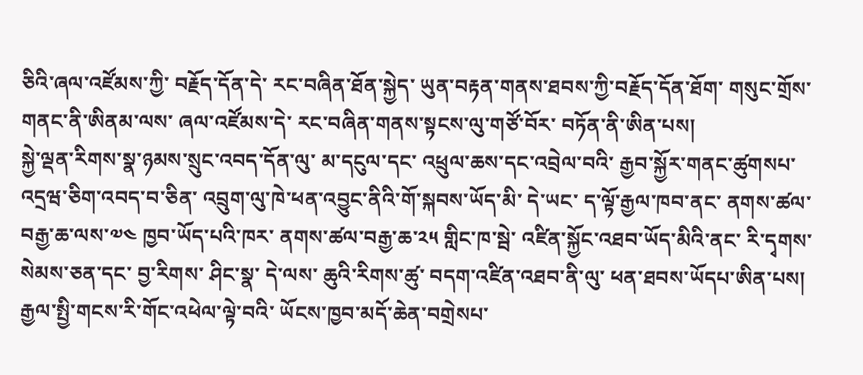ཅིའི་ཞལ་འཛོམས་ཀྱི་ བརྗོད་དོན་དེ་ རང་བཞིན་ཐོན་སྐྱེད་ ཡུན་བརྟན་གནས་ཐབས་ཀྱི་བརྗོད་དོན་ཐོག་ གསུང་གྲོས་གནང་ནི་ཨིནམ་ལས་ ཞལ་འཛོམས་དེ་ རང་བཞིན་གནས་སྟངས་ལུ་གཙོ་བོར་ བཏོན་ནི་ཨིན་པས།
སྐྱེ་ལྡན་རིགས་སྣ་ཉམས་སྲུང་འབད་དོན་ལུ་ མ་དངུལ་དང་ འཕྲུལ་ཆས་དང་འབྲེལ་བའི་ རྒྱབ་སྐྱོར་གནང་ཚུགསཔ་འདྲཝ་ཅིག་འབད་བ་ཅིན་ འབྲུག་ལུ་ཁེ་ཕན་འབྱུང་ནིའི་གོ་སྐབས་ཡོད་མི་ དེ་ཡང་ ད་ལྟོ་རྒྱལ་ཁབ་ནང་ ནགས་ཚལ་བརྒྱ་ཆ་ལས་༧༤ ཁྱབ་ཡོད་པའི་ཁར་ ནགས་ཚལ་བརྒྱ་ཆ་༢༥ གླིང་ཁ་སྦེ་ འཛིན་སྐྱོང་འཐབ་ཡོད་མིའི་ནང་ རི་དྭགས་སེམས་ཅན་དང་ བྱ་རིགས་ ཤིང་སྣ་ དེ་ལས་ ཆུའི་རིགས་ཚུ་ བདག་འཛིན་འཐབ་ནི་ལུ་ ཕན་ཐབས་ཡོདཔ་ཨིན་པས།
རྒྱལ་སྤྱི་གངས་རི་གོང་འཕེལ་ལྟེ་བའི་ ཡོངས་ཁྱབ་མདོ་ཆེན་བགྲེསཔ་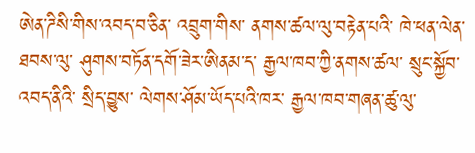ཨེན་ཌིསི་གིས་འབད་བ་ཅིན་ འབྲུག་གིས་ ནགས་ཚལ་ལུ་བརྟེན་པའི་ ཁེ་ཕན་ལེན་ཐབས་ལུ་ ཤུགས་བཏོན་དགོ་ཟེར་ཨིནམ་ད་ རྒྱལ་ཁབ་ཀྱི་ནགས་ཚལ་ སྲུང་སྐྱོབ་འབད་ནིའི་ སྲིད་བྱུས་ ལེགས་ཤོམ་ཡོད་པའི་ཁར་ རྒྱལ་ཁབ་གཞན་ཚུ་ལུ་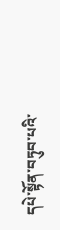དཔེ་སྟོན་བཏུབ་པའི་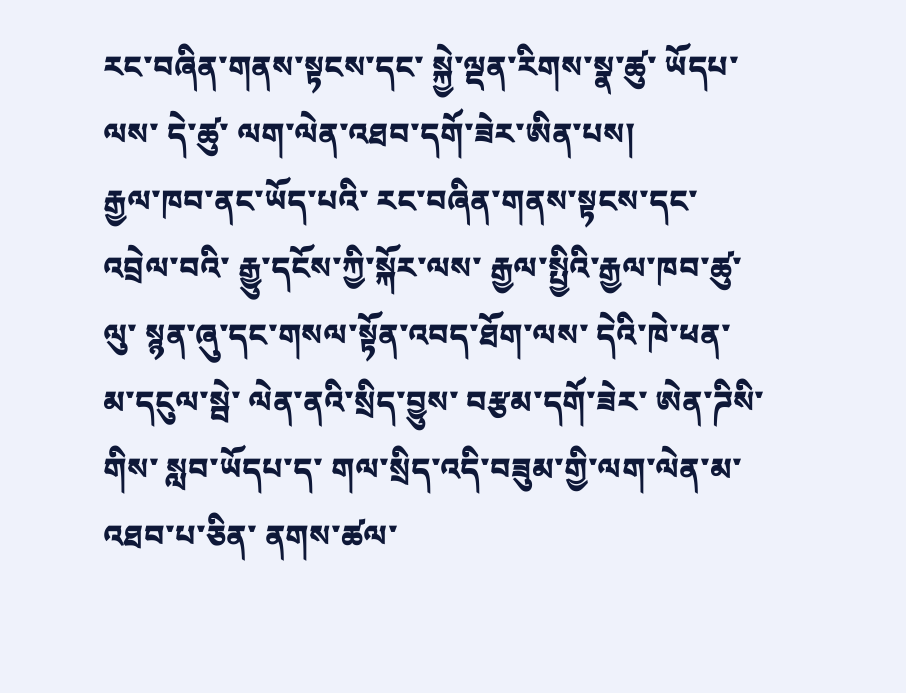རང་བཞིན་གནས་སྟངས་དང་ སྐྱེ་ལྡན་རིགས་སྣ་ཚུ་ ཡོདཔ་ལས་ དེ་ཚུ་ ལག་ལེན་འཐབ་དགོ་ཟེར་ཨིན་པས།
རྒྱལ་ཁབ་ནང་ཡོད་པའི་ རང་བཞིན་གནས་སྟངས་དང་འབྲེལ་བའི་ རྒྱུ་དངོས་ཀྱི་སྐོར་ལས་ རྒྱལ་སྤྱིའི་རྒྱལ་ཁབ་ཚུ་ལུ་ སྙན་ཞུ་དང་གསལ་སྟོན་འབད་ཐོག་ལས་ དེའི་ཁེ་ཕན་ མ་དངུལ་སྦེ་ ལེན་ནའི་སྲིད་བྱུས་ བརྩམ་དགོ་ཟེར་ ཨེན་ཌིསི་གིས་ སླབ་ཡོདཔ་ད་ གལ་སྲིད་འདི་བཟུམ་གྱི་ལག་ལེན་མ་འཐབ་པ་ཅིན་ ནགས་ཚལ་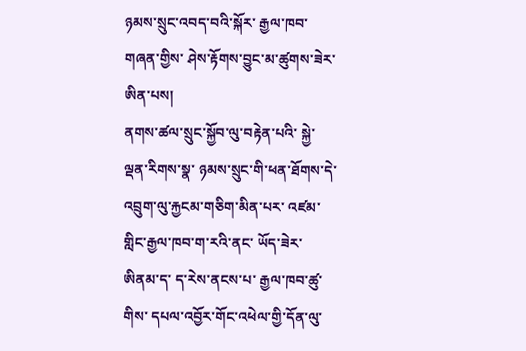ཉམས་སྲུང་འབད་བའི་སྐོར་ རྒྱལ་ཁབ་གཞན་གྱིས་ ཤེས་རྟོགས་བྱུང་མ་ཚུགས་ཟེར་ཨིན་པས།
ནགས་ཚལ་སྲུང་སྐྱོབ་ལུ་བརྟེན་པའི་ སྐྱེ་ལྡན་རིགས་སྣ་ ཉམས་སྲུང་གི་ཕན་ཐོགས་དེ་ འབྲུག་ལུ་རྐྱངམ་གཅིག་མིན་པར་ འཛམ་གླིང་རྒྱལ་ཁབ་ག་རའི་ནང་ ཡོད་ཟེར་ཨིནམ་ད་ ད་རེས་ནངས་པ་ རྒྱལ་ཁབ་ཚུ་གིས་ དཔལ་འབྱོར་གོང་འཕེལ་གྱི་དོན་ལུ་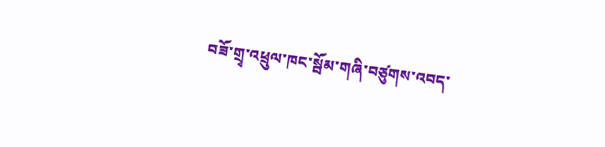བཟོ་གྲྭ་འཕྲུལ་ཁང་སྦོམ་གཞི་བཙུགས་འབད་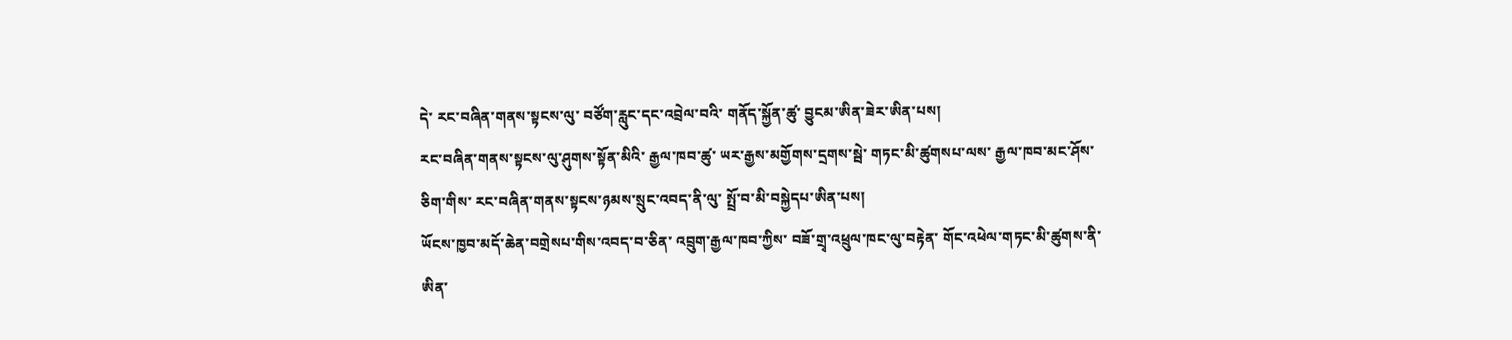དེ་ རང་བཞིན་གནས་སྟངས་ལུ་ བཙོག་རླུང་དང་འབྲེལ་བའི་ གནོད་སྐྱོན་ཚུ་ བྱུངམ་ཨིན་ཟེར་ཨིན་པས།
རང་བཞིན་གནས་སྟངས་ལུ་ཤུགས་སྟོན་མིའི་ རྒྱལ་ཁབ་ཚུ་ ཡར་རྒྱས་མགྱོགས་དྲགས་སྦེ་ གཏང་མི་ཚུགསཔ་ལས་ རྒྱལ་ཁབ་མང་ཤོས་ཅིག་གིས་ རང་བཞིན་གནས་སྟངས་ཉམས་སྲུང་འབད་ནི་ལུ་ སྤྲོ་བ་མི་བསྐྱེདཔ་ཨིན་པས།
ཡོངས་ཁྱབ་མདོ་ཆེན་བགྲེསཔ་གིས་འབད་བ་ཅིན་ འབྲུག་རྒྱལ་ཁབ་ཀྱིས་ བཟོ་གྲྭ་འཕྲུལ་ཁང་ལུ་བརྟེན་ གོང་འཕེལ་གཏང་མི་ཚུགས་ནི་ཨིན་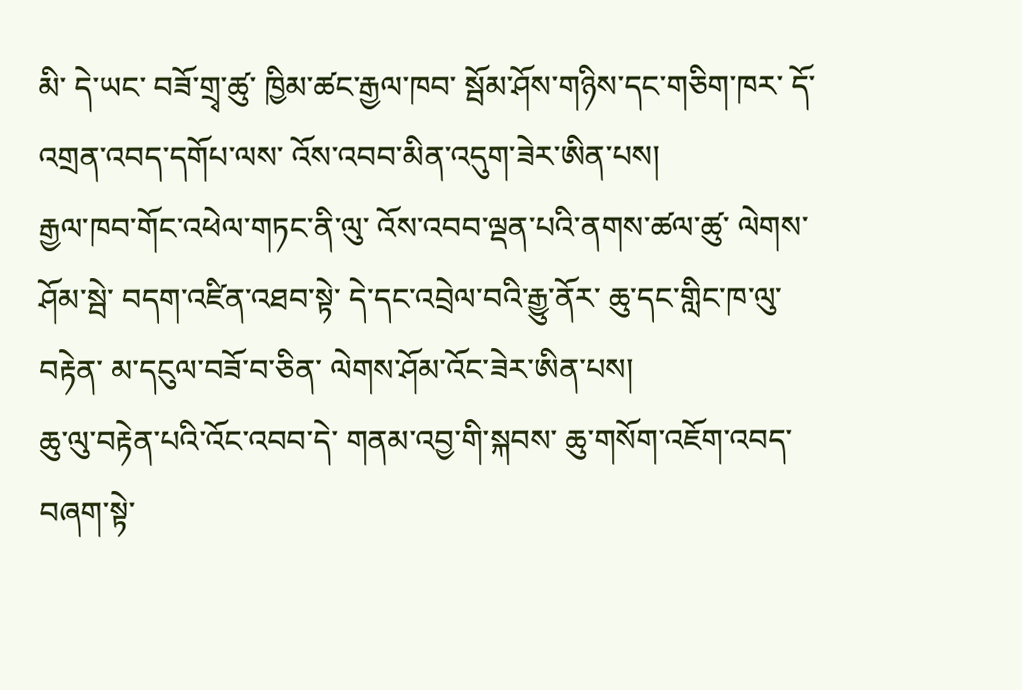མི་ དེ་ཡང་ བཟོ་གྲྭ་ཚུ་ ཁྱིམ་ཚང་རྒྱལ་ཁབ་ སྦོམ་ཤོས་གཉིས་དང་གཅིག་ཁར་ དོ་འགྲན་འབད་དགོཔ་ལས་ འོས་འབབ་མིན་འདུག་ཟེར་ཨིན་པས།
རྒྱལ་ཁབ་གོང་འཕེལ་གཏང་ནི་ལུ་ འོས་འབབ་ལྡན་པའི་ནགས་ཚལ་ཚུ་ ལེགས་ཤོམ་སྦེ་ བདག་འཛིན་འཐབ་སྟེ་ དེ་དང་འབྲེལ་བའི་རྒྱུ་ནོར་ ཆུ་དང་གླིང་ཁ་ལུ་བརྟེན་ མ་དངུལ་བཟོ་བ་ཅིན་ ལེགས་ཤོམ་འོང་ཟེར་ཨིན་པས།
ཆུ་ལུ་བརྟེན་པའི་འོང་འབབ་དེ་ གནམ་འབྱ་གི་སྐབས་ ཆུ་གསོག་འཇོག་འབད་བཞག་སྟེ་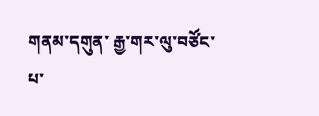གནམ་དགུན་ རྒྱ་གར་ལུ་བཙོང་པ་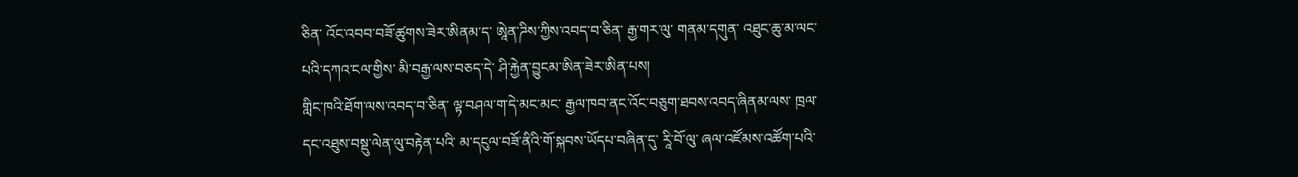ཅིན་ འོང་འབབ་བཟོ་ཚུགས་ཟེར་ཨིནམ་ད་ ཨཱེན་ཌིས་ཀྱིས་འབད་བ་ཅིན་ རྒྱ་གར་ལུ་ གནམ་དགུན་ འཐུང་ཆུ་མ་ལང་པའི་དཀའ་ངལ་གྱིས་ མི་བརྒྱ་ལས་བཅད་དེ་ ཤི་རྐྱེན་བྱུངམ་ཨིན་ཟེར་ཨིན་པས།
གླིང་ཁའི་ཐོག་ལས་འབད་བ་ཅིན་ ལྟ་བཤལ་ག་དེ་མང་མང་ རྒྱལ་ཁབ་ནང་འོང་བཅུག་ཐབས་འབད་ཞིནམ་ལས་ ཁྲལ་དང་འཐུས་བསྡུ་ལེན་ལུ་བརྟེན་པའི་ མ་དངུལ་བཟོ་ནིའི་གོ་སྐབས་ཡོདཔ་བཞིན་དུ་ རཱི་བོ་ལུ་ ཞལ་འཛོམས་འཚོག་པའི་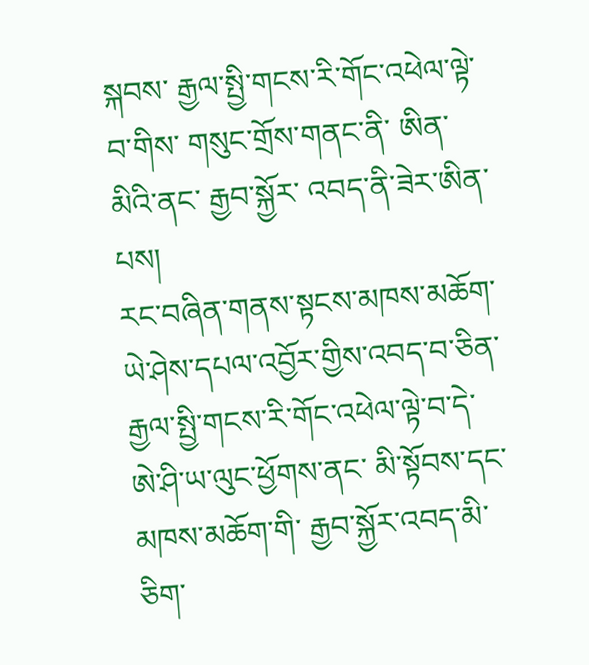སྐབས་ རྒྱལ་སྤྱི་གངས་རི་གོང་འཕེལ་ལྟེ་བ་གིས་ གསུང་གྲོས་གནང་ནི་ ཨིན་མིའི་ནང་ རྒྱབ་སྐྱོར་ འབད་ནི་ཟེར་ཨིན་པས།
རང་བཞིན་གནས་སྟངས་མཁས་མཆོག་ ཡེ་ཤེས་དཔལ་འབྱོར་གྱིས་འབད་བ་ཅིན་ རྒྱལ་སྤྱི་གངས་རི་གོང་འཕེལ་ལྟེ་བ་དེ་ ཨེ་ཤི་ཡ་ལུང་ཕྱོགས་ནང་ མི་སྟོབས་དང་ མཁས་མཆོག་གི་ རྒྱབ་སྐྱོར་འབད་མི་ཅིག་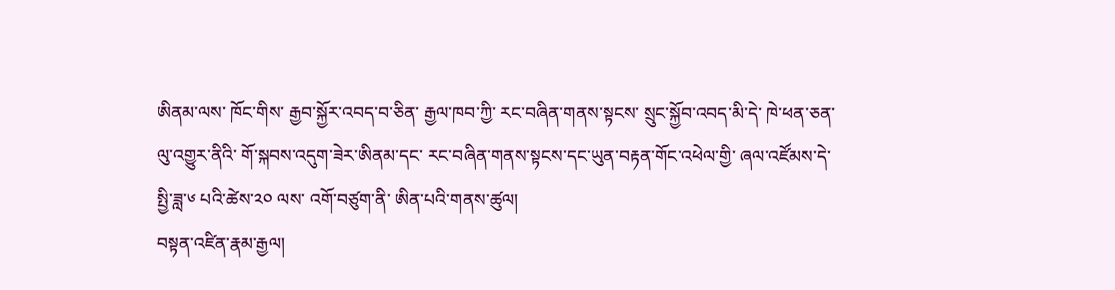ཨིནམ་ལས་ ཁོང་གིས་ རྒྱབ་སྐྱོར་འབད་བ་ཅིན་ རྒྱལ་ཁབ་ཀྱི་ རང་བཞིན་གནས་སྟངས་ སྲུང་སྐྱོབ་འབད་མི་དེ་ ཁེ་ཕན་ཅན་ལུ་འགྱུར་ནིའི་ གོ་སྐབས་འདུག་ཟེར་ཨིནམ་དང་ རང་བཞིན་གནས་སྟངས་དང་ཡུན་བརྟན་གོང་འཕེལ་གྱི་ ཞལ་འཛོམས་དེ་ སྤྱི་ཟླ་༦ པའི་ཚེས་༢༠ ལས་ འགོ་བཙུག་ནི་ ཨིན་པའི་གནས་ཚུལ།
བསྟན་འཛིན་རྣམ་རྒྱལ།